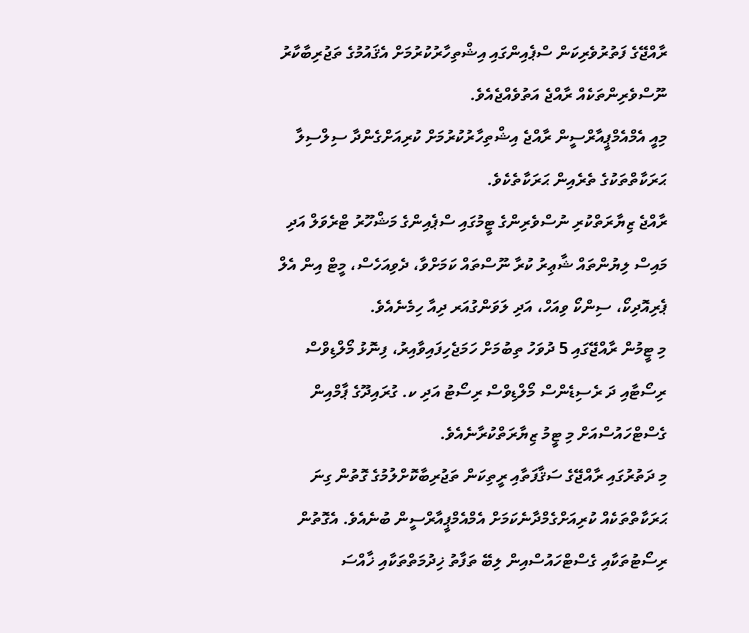ރާއްޖޭގެ ފަތުރުވެރިކަން ސްޕެއިންގައި އިޝްތިހާރުކުރުމަށް އެޤައުމުގެ ތަޖުރިބާކާރު ނޫސްވެރިންތަކެއް ރާއްޖެ އަތުވެއްޖެއެވެ.
މިއީ އެމްއެމްޕީއާރްސީން ރާއްޖެ އިޝްތިހާރުކުރުމަށް ކުރިއަށްގެންދާ ސިލްސިލާ ޙަރަކާތްތަކުގެ ތެރެއިން ޙަރަކާތެކެވެ.
ރާއްޖެ ޒިޔާރަތްކުރި ނުސްވެރިންގެ ޓީމުގައި ސްޕެއިންގެ މަޝްހޫރު ޓްރެވަލް އަދި މައިސް ލިޔުންތައް ޝާޢިރު ކުރާ ނޫސްތައް ކަމަށްވާ، ދެވިއަހެސް، މީޓް އިން އެލް ޕެރިއޮދިކޯ، ސިންކޯ ވިއަހް، އަދި ލަވަންގުއަރ ދިއާ ހިމެނެއެވެ.
މި ޓީމުން ރާއްޖޭގައި 5 ދުވަހު ތިބުމަށް ހަމަޖެހިފައިވާއިރު، ފިނޮޅު މޯލްޑިވްސް ރިސޯޓާއި ދަ ރެސިޑެންސް މޯލްޑިވްސް ރިސޯޓު އަދި ކ. ގުރައިދޫގެ ޕާމްއިން ގެސްޓްހައުސްއަށް މި ޓީމު ޒިޔާރަތްކުރާނެއެވެ.
މި ދަތުރުގައި ރާއްޖޭގެ ސަޤާފަތާއި ރީތިކަން ތަޖުރިބާކޮށްލުމުގެ ގޮތުން ގިނަ ޙަރަކާތްތަކެއް ކުރިއަށްގެމްދާނެކަމަށް އެމްއެމްޕީއާރްސީން ބުނެއެވެ. އެގޮތުން ރިސޯޓުތަކާއި ގެސްޓްހައުސްއިން ލިބޭ ތަފާތު ޚިދުމަތްތަކާއި ޚާއްސަ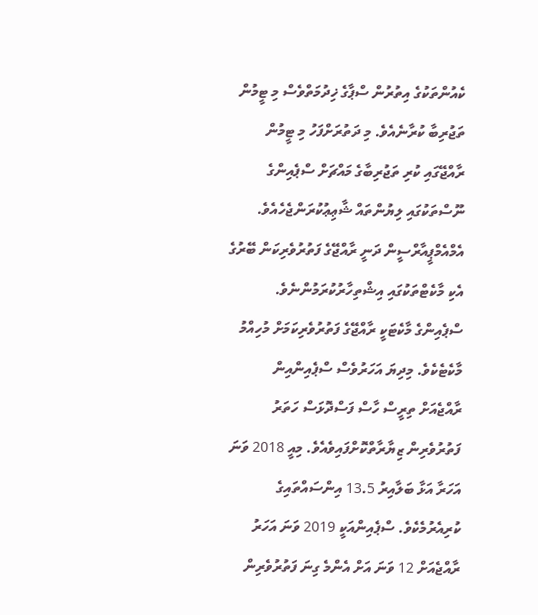ކެއުންތަކުގެ އިތުރުން ސްޕާގެ ޚިދުމަތްވެސް މި ޓީމުން ތަޖުރިބާ ކުރާނެއެވެ. މި ދަތުރަށްފަހު މި ޓީމުން ރާއްޖޭގައި ކުރި ތަޖުރިބާގެ މައްޗަށް ސްޕެއިންގެ ނޫސްތަކުގައި ލިޔުންތައް ޝާޢިޢުކުރަންޖެހެއެވެ.
އެމްއެމްޕީއާރްސީން ދަނީ ރާއްޖޭގެ ފަތުރުވެރިކަން ބޭރުގެ އެކި މާކެޓްތަކުގައި އިޝްތިހާރުކުރަމުންނެވެ.
ސްޕެއިންގެ މާކެޓަކީ ރާއްޖޭގެ ފަތުރުވެރިކަމަށް މުހިއްމު މާކެޓެކެވެ. މިދިޔަ އަހަރުވެސް ސްޕެއިންއިން ރާއްޖެއަށް ތިރީސް ހާސް ފަސްދޮޅަސް ހަތަރު ފަތުރުވެރިން ޒިޔާރާތްކޮށްފައިވެއެވެ. މިއީ 2018 ވަނަ އަހަރާ އަޅާ ބަލާއިރު 13.5 އިންސައްތައިގެ ކުރިއެރުމެކެވެ. ސްޕެއިންއަކީ 2019 ވަނަ އަހަރު ރާއްޖެއަށް 12 ވަނަ އަށް އެންމެ ގިނަ ފަތުރުވެރިން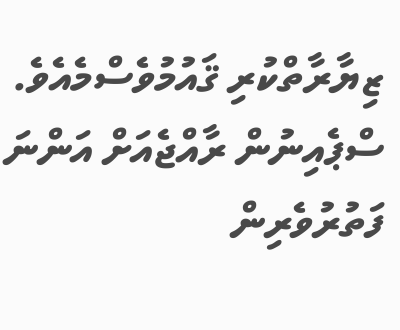ޒިޔާރާތްކުރި ޤައުމުވެސްމެއެވެ.
ސްޕެއިނުން ރާއްޖެއަށް އަންނަ ފަތުރުވެރިން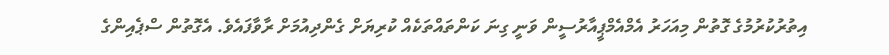އިތުރުކުރުމުގެ ގޮތުން މިއަހަރު އެމްއެމްޕީއާރުސީން ވަނީ ގިނަ ކަންތައްތަކެއް ކުރިޔަށް ގެންދިއުމަށް ރާވާފައެވެ. އެގޮތުން ސްޕެއިންގެ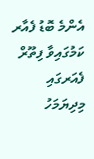އެންމެ ބޮޑު ފެއާރ ކަމުގައިވާ ފިތޫރް ފެއަރގައި މިދިޔަމަހު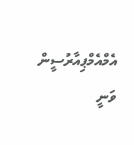އެމްއެމްޕިއާރުސީން ވަނީ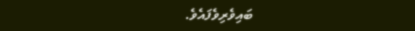ބައިވެރިވެފައެވެ.